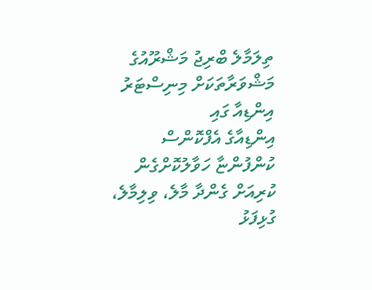ތިލަމާލެ ބްރިޖު މަޝްރޫއުގެ މަޝްވަރާތަކަށް މިނިސްޓަރު އިންޑިއާ ގައި
އިންޑިއާގެ އެފްކޮންސް ކުންފުންޏާ ހަވާލުކޮށްގެން ކުރިއަށް ގެންދާ މާލެ، ވިލިމާލެ، ގުޅިފަޅު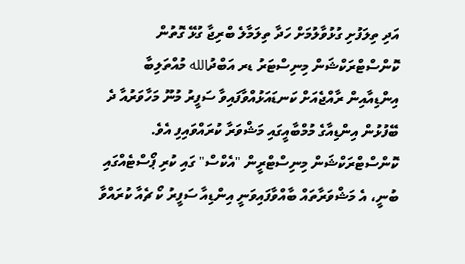އަދި ތިލަފުށި ގުޅުވާލުމަށް ހަދާ ތިލަމާލެ ބްރިޖާ ގުޅޭ ގޮތުން ކޮންސްޓްރަކްޝަން މިނިސްޓަރު ޑރ އަބްދުالله މުއްތަލިބާ އިންޑިއާއިން ރާއްޖެއަށް ކަނޑައަޅުއްވާފައިވާ ސަފީރު މުނޫ މަހާވަރުއާ ދެ ބޭފުޅުން އިންޑިއާގެ މުމްބާއީގައި މަޝްވަރާ ކުރައްވައިފި އެވެ.
ކޮންސްޓްރަކްޝަން މިނިސްޓްރީން "އެކްސް" ގައި ކުރި ޕޯސްޓެއްގައި ބުނީ، އެ މަޝްވަރާތައް ބާއްވާފައިވަނީ އިންޑިއާ ސަފީރު ކޯ ޗެއާ ކުރައްވާ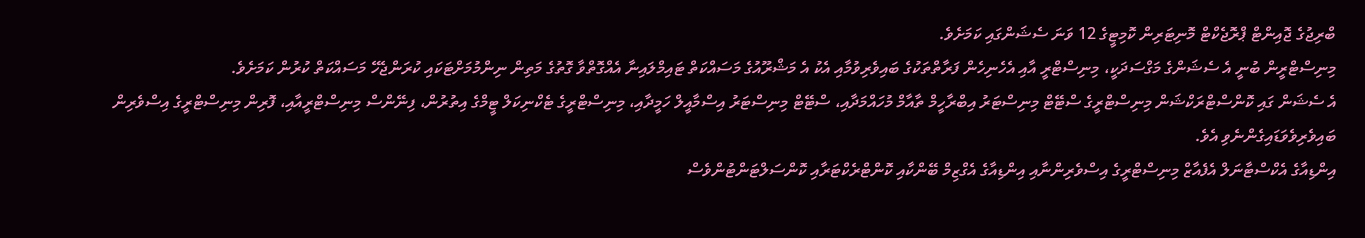ބްރިޖުގެ ޖޮއިންޓް ޕްރޮޖެކްޓް މޮނިޓަރިން ކޮމިޓީގެ 12 ވަނަ ސެޝަންގައި ކަމަށެވެ.
މިނިސްޓްރީން ބުނީ އެ ސެޝަންގެ މަގްސަދަކީ، މިނިސްޓްރީ އާއި އެހެނިހެން ފަރާތްތަކުގެ ބައިވެރިވުމާއި އެކު އެ މަޝްރޫއުގެ މަސައްކަތް ޓައިމްލައިނާ އެއްގޮތްވާ ގޮތުގެ މަތިން ނިންމުމަށްޓަކައި ކުރަންޖެހޭ މަސައްކަތް ކުރުން ކަމަށެވެ.
އެ ސެޝަން ގައި ކޮންސްޓްރަކްޝަން މިނިސްޓްރީގެ ސްޓޭޓް މިނިސްޓަރު އިބްރާހީމް ތާއާމް މުހައްމަދާއި، ސްޓޭޓް މިނިސްޓަރު އިސްމާއީލް ހަމީދާއި، މިނިސްޓްރީގެ ޓެކްނިކަލް ޓީމްގެ އިތުރުން، ފިނޭންސް މިނިސްޓްރީއާއި، ފޮރިން މިނިސްޓްރީގެ އިސްވެރިން ބައިވެރިވެވަޑައިގެންނެވި އެވެ.
އިންޑިއާގެ އެކްސްޓާނަލް އެފެއާޒް މިނިސްޓްރީގެ އިސްވެރިންނާއި އިންޑިއާގެ އެގްޒިމް ބޭންކާއި ކޮންޓްރެކްޓަރާއި ކޮންސަލްޓަންޓުންވެސް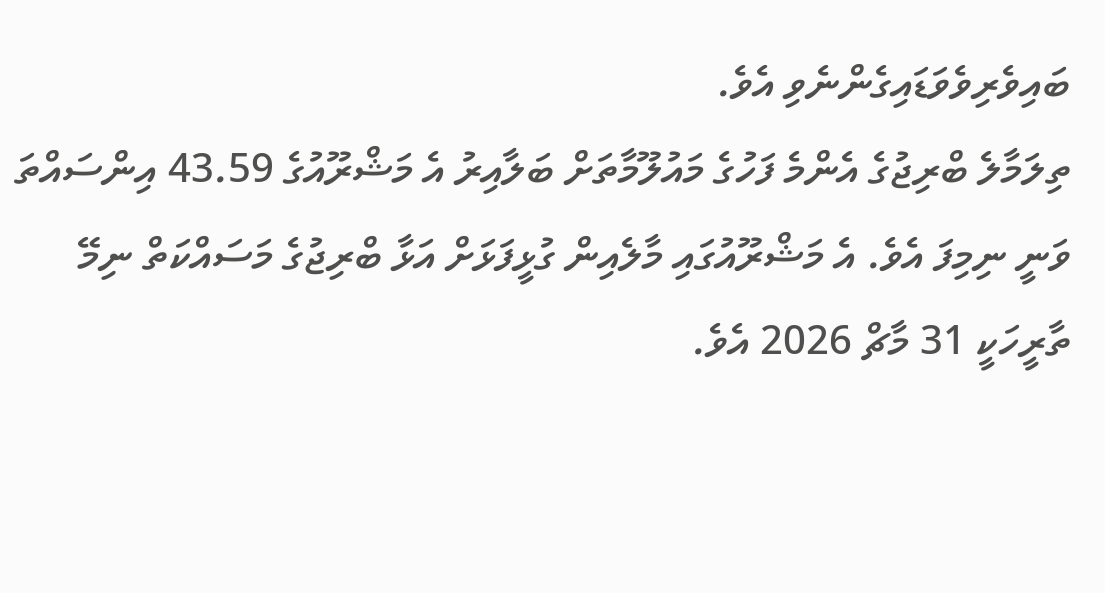ބައިވެރިވެވަޑައިގެންނެވި އެވެ.
ތިލަމާލެ ބްރިޖުގެ އެންމެ ފަހުގެ މައުލޫމާތަށް ބަލާއިރު އެ މަޝްރޫއުގެ 43.59 އިންސައްތަ ވަނީ ނިމިފަ އެވެ. އެ މަޝްރޫއުގައި މާލެއިން ގުޅީފަޅަށް އަޅާ ބްރިޖުގެ މަސައްކަތް ނިމޭ ތާރީހަކީ 31 މާޗް 2026 އެވެ.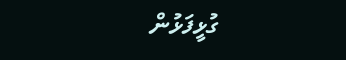ގުޅީފަޅުން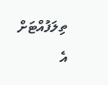ތިލަފުއްޓަށް އެ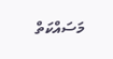މަސައްކަތް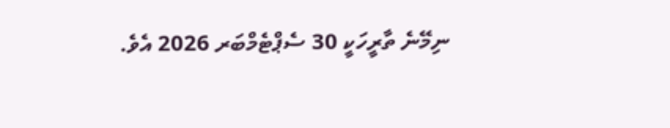ނިމޭނެ ތާރީހަކީ 30 ސެޕްޓެމްބަރ 2026 އެވެ.